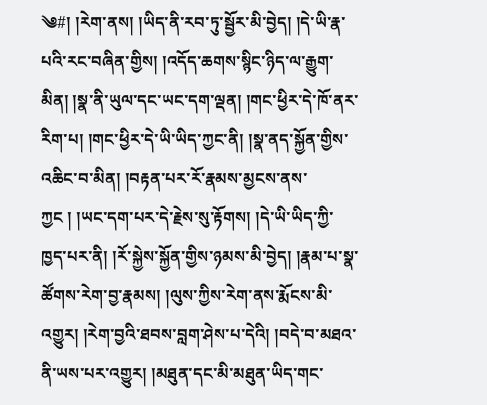༄#། །རེག་ནས། །ཡིད་ནི་རབ་ཏུ་སྦྱོར་མི་བྱེད། །དེ་ཡི་རྣ་པའི་རང་བཞིན་གྱིས། །འདོད་ཆགས་སྙིང་ཉིད་ལ་རྒྱུག་མིན། །སྣ་ནི་ཡུལ་དང་ཡང་དག་ལྡན། །གང་ཕྱིར་དེ་ཁོ་ནར་རིག་པ། །གང་ཕྱིར་དེ་ཡི་ཡིད་ཀྱང་ནི། །སྣ་ནད་སྐྱོན་གྱིས་འཆིང་བ་མིན། །བརྟན་པར་རོ་རྣམས་མྱངས་ནས་ཀྱང ། །ཡང་དག་པར་དེ་རྗེས་སུ་རྟོགས། །དེ་ཡི་ཡིད་ཀྱི་ཁྱད་པར་ནི། །རོ་སྐྱེས་སྐྱོན་གྱིས་ཉམས་མི་བྱེད། །རྣམ་པ་སྣ་ཚོགས་རེག་བྱ་རྣམས། །ལུས་ཀྱིས་རེག་ནས་རྨོངས་མི་འགྱུར། །རེག་བྱའི་ཐབས་བླག་ཤེས་པ་དེའི། །བདེ་བ་མཐའ་ནི་ཡས་པར་འགྱུར། །མཐུན་དང་མི་མཐུན་ཡིད་གང་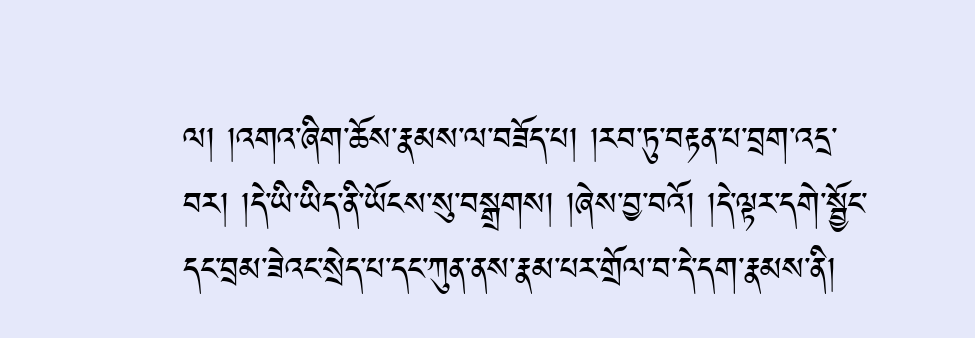ལ། །འགའ་ཞིག་ཆོས་རྣམས་ལ་བཟོད་པ། །རབ་ཏུ་བརྟན་པ་བྲག་འདྲ་བར། །དེ་ཡི་ཡིད་ནི་ཡོངས་སུ་བསྒྲགས། །ཞེས་བྱ་བའོ། །དེ་ལྟར་དགེ་སྦྱོང་དང་བྲམ་ཟེའང་སྲེད་པ་དང་ཀུན་ནས་རྣམ་པར་གྲོལ་བ་དེ་དག་རྣམས་ནི།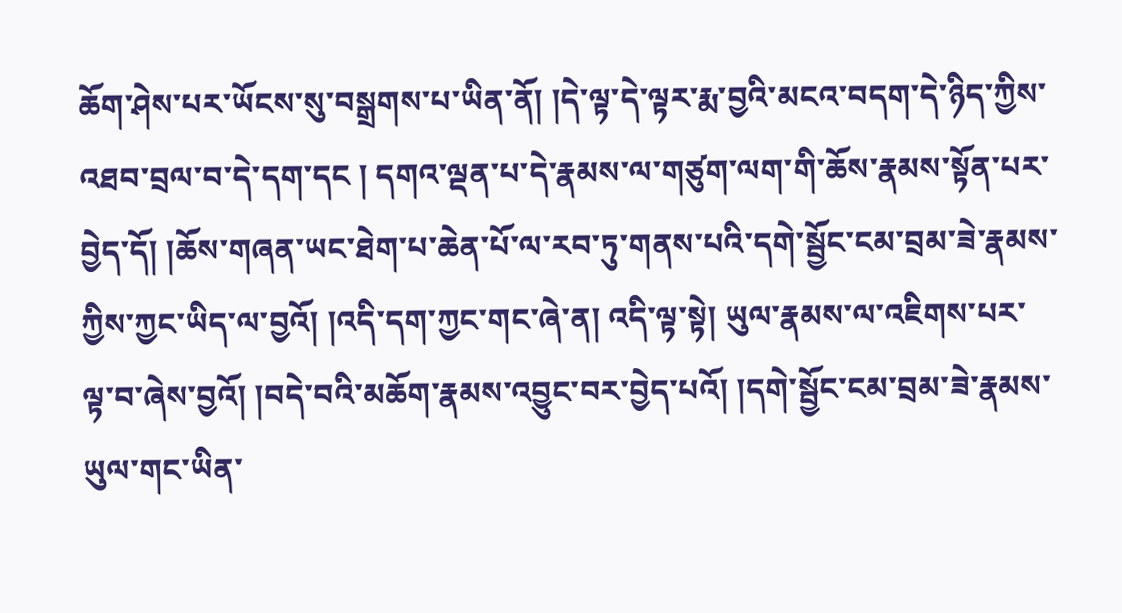ཆོག་ཤེས་པར་ཡོངས་སུ་བསྒྲགས་པ་ཡིན་ནོ། །དེ་ལྟ་དེ་ལྟར་རྨ་བྱའི་མངའ་བདག་དེ་ཉིད་ཀྱིས་འཐབ་བྲལ་བ་དེ་དག་དང ། དགའ་ལྡན་པ་དེ་རྣམས་ལ་གཙུག་ལག་གི་ཆོས་རྣམས་སྟོན་པར་བྱེད་དོ། །ཆོས་གཞན་ཡང་ཐེག་པ་ཆེན་པོ་ལ་རབ་ཏུ་གནས་པའི་དགེ་སྦྱོང་ངམ་བྲམ་ཟེ་རྣམས་ཀྱིས་ཀྱང་ཡིད་ལ་བྱའོ། །འདི་དག་ཀྱང་གང་ཞེ་ན། འདི་ལྟ་སྟེ། ཡུལ་རྣམས་ལ་འཇིགས་པར་ལྟ་བ་ཞེས་བྱའོ། །བདེ་བའི་མཆོག་རྣམས་འབྱུང་བར་བྱེད་པའོ། །དགེ་སྦྱོང་ངམ་བྲམ་ཟེ་རྣམས་ཡུལ་གང་ཡིན་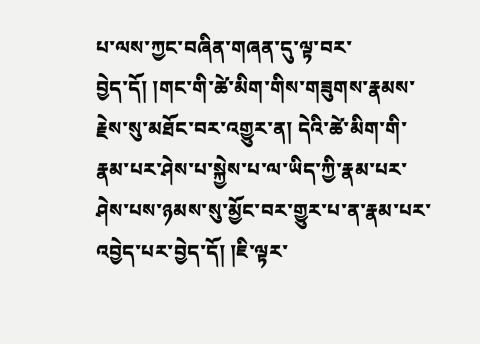པ་ལས་ཀྱང་བཞིན་གཞན་དུ་ལྟ་བར་
བྱེད་དོ། །གང་གི་ཚེ་མིག་གིས་གཟུགས་རྣམས་རྗེས་སུ་མཐོང་བར་འགྱུར་ན། དེའི་ཚེ་མིག་གི་རྣམ་པར་ཤེས་པ་སྐྱེས་པ་ལ་ཡིད་ཀྱི་རྣམ་པར་ཤེས་པས་ཉམས་སུ་མྱོང་བར་གྱུར་པ་ན་རྣམ་པར་འབྱེད་པར་བྱེད་དོ། །ཇི་ལྟར་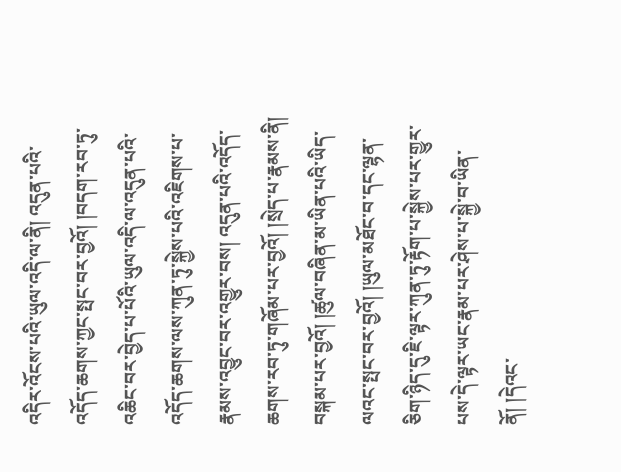འདིར་འོངས་པའི་ཡུལ་འདི་ལ་ནི། འདུན་པའི་འདོད་ཆགས་ཀྱང་སྤང་བར་བྱའོ། །བདག་རབ་ཏུ་འཆིང་བར་བྱེད་པ་པོའི་ཡུལ་འདི་ལ་འདུན་པའི་འདོད་ཆགས་ལས་ཀུན་ཏུ་སྐྱེས་པའི་འཇིགས་པ་རྣམས་འབྱུང་བར་འགྱུར་བས། འདུན་པའི་འདོད་ཆགས་རབ་ཏུ་གཞོམ་པར་བྱའོ། །སྲེད་པ་རྣམས་ནི། བསྐམ་པར་བྱའོ། །ཚུལ་བཞིན་མ་ཡིན་པའི་ཡིད་ལའང་སྤང་བར་བྱའོ། །ཡུལ་མཐོང་བ་དང་ལྷན་ཅིག་ཉིད་དུ་ཇི་ལྟར་ཀུན་ཏུ་རྟོག་པ་སྐྱེས་པར་གྱུར་པས་དེ་ལྟར་ཡང་རྣམ་པར་ཤེས་པ་སྐྱེ་བ་ཡིན་ནོ། །དེའང་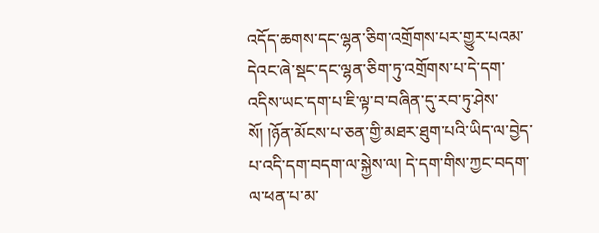འདོད་ཆགས་དང་ལྷན་ཅིག་འགྲོགས་པར་གྱུར་པའམ་དེའང་ཞེ་སྡང་དང་ལྷན་ཅིག་ཏུ་འགྲོགས་པ་དེ་དག་འདིས་ཡང་དག་པ་ཇི་ལྟ་བ་བཞིན་དུ་རབ་ཏུ་ཤེས་སོ། །ཉོན་མོངས་པ་ཅན་གྱི་མཐར་ཐུག་པའི་ཡིད་ལ་བྱེད་པ་འདི་དག་བདག་ལ་སྐྱེས་ལ། དེ་དག་གིས་ཀྱང་བདག་ལ་ཕན་པ་མ་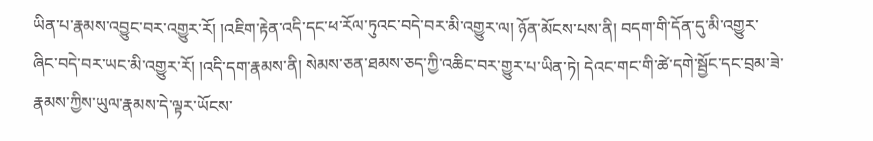ཡིན་པ་རྣམས་འབྱུང་བར་འགྱུར་རོ། །འཇིག་རྟེན་འདི་དང་ཕ་རོལ་ཏུའང་བདེ་བར་མི་འགྱུར་ལ། ཉོན་མོངས་པས་ནི། བདག་གི་དོན་དུ་མི་འགྱུར་ཞིང་བདེ་བར་ཡང་མི་འགྱུར་རོ། །འདི་དག་རྣམས་ནི། སེམས་ཅན་ཐམས་ཅད་ཀྱི་འཆིང་བར་གྱུར་པ་ཡིན་ཏེ། དེའང་གང་གི་ཚེ་དགེ་སྦྱོང་དང་བྲམ་ཟེ་རྣམས་ཀྱིས་ཡུལ་རྣམས་དེ་ལྟར་ཡོངས་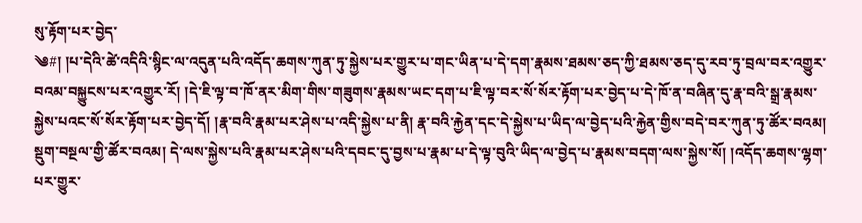སུ་རྟོག་པར་བྱེད་
༄#། །པ་དེའི་ཚེ་འདིའི་སྙིང་ལ་འདུན་པའི་འདོད་ཆགས་ཀུན་ཏུ་སྐྱེས་པར་གྱུར་པ་གང་ཡིན་པ་དེ་དག་རྣམས་ཐམས་ཅད་ཀྱི་ཐམས་ཅད་དུ་རབ་ཏུ་བྲལ་བར་འགྱུར་བའམ་བསྐྱུངས་པར་འགྱུར་རོ། །དེ་ཇི་ལྟ་བ་ཁོ་ནར་མིག་གིས་གཟུགས་རྣམས་ཡང་དག་པ་ཇི་ལྟ་བར་སོ་སོར་རྟོག་པར་བྱེད་པ་དེ་ཁོ་ན་བཞིན་དུ་རྣ་བའི་སྒྲ་རྣམས་སྐྱེས་པའང་སོ་སོར་རྟོག་པར་བྱེད་དོ། །རྣ་བའི་རྣམ་པར་ཤེས་པ་འདི་སྐྱེས་པ་ནི། རྣ་བའི་རྐྱེན་དང་དེ་སྐྱེས་པ་ཡིད་ལ་བྱེད་པའི་རྐྱེན་གྱིས་བདེ་བར་ཀུན་ཏུ་ཚོར་བའམ། སྡུག་བསྔལ་གྱི་ཚོར་བའམ། དེ་ལས་སྐྱེས་པའི་རྣམ་པར་ཤེས་པའི་དབང་དུ་བྱས་པ་རྣམ་པ་དེ་ལྟ་བུའི་ཡིད་ལ་བྱེད་པ་རྣམས་བདག་ལས་སྐྱེས་སོ། །འདོད་ཆགས་ལྷག་པར་གྱུར་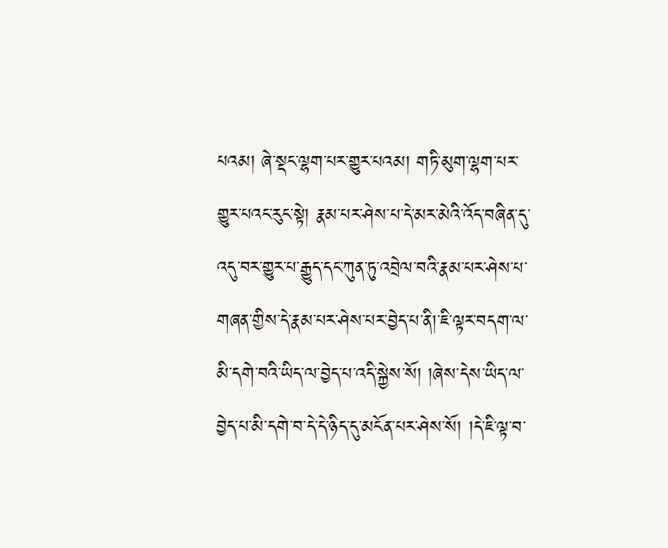པའམ། ཞེ་སྡང་ལྷག་པར་གྱུར་པའམ། གཏི་མུག་ལྷག་པར་གྱུར་པའང་རུང་སྟེ། རྣམ་པར་ཤེས་པ་དེ་མར་མེའི་འོད་བཞིན་དུ་འདུ་བར་གྱུར་པ་རྒྱུད་དང་ཀུན་ཏུ་འབྲེལ་བའི་རྣམ་པར་ཤེས་པ་གཞན་གྱིས་དེ་རྣམ་པར་ཤེས་པར་བྱེད་པ་ནི།་ཇི་ལྟར་བདག་ལ་མི་དགེ་བའི་ཡིད་ལ་བྱེད་པ་འདི་སྐྱེས་སོ། །ཞེས་དེས་ཡིད་ལ་བྱེད་པ་མི་དགེ་བ་དེ་དེ་ཉིད་དུ་མངོན་པར་ཤེས་སོ། །དེ་ཇི་ལྟ་བ་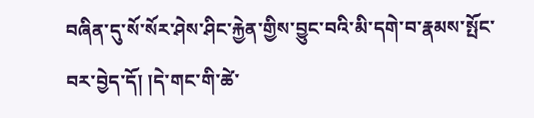བཞིན་དུ་སོ་སོར་ཤེས་ཤིང་རྐྱེན་གྱིས་བྱུང་བའི་མི་དགེ་བ་རྣམས་སྤོང་བར་བྱེད་དོ། །དེ་གང་གི་ཚེ་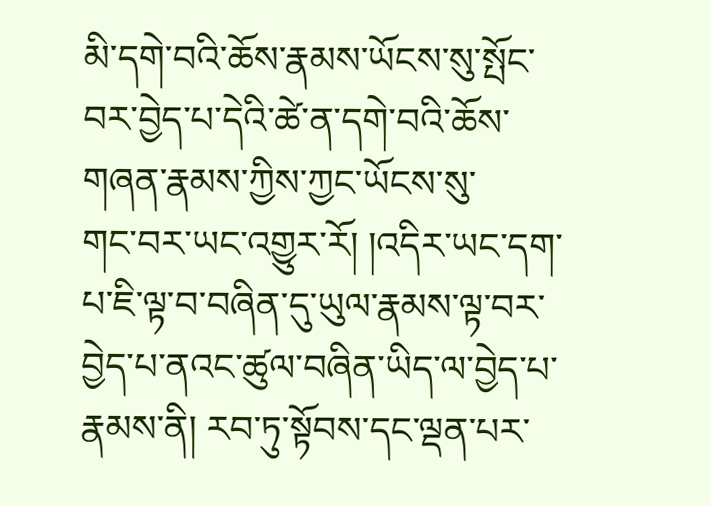མི་དགེ་བའི་ཆོས་རྣམས་ཡོངས་སུ་སྤོང་བར་བྱེད་པ་དེའི་ཚེ་ན་དགེ་བའི་ཆོས་གཞན་རྣམས་ཀྱིས་ཀྱང་ཡོངས་སུ་
གང་བར་ཡང་འགྱུར་རོ། །འདིར་ཡང་དག་པ་ཇི་ལྟ་བ་བཞིན་དུ་ཡུལ་རྣམས་ལྟ་བར་བྱེད་པ་ནའང་ཚུལ་བཞིན་ཡིད་ལ་བྱེད་པ་རྣམས་ནི། རབ་ཏུ་སྟོབས་དང་ལྡན་པར་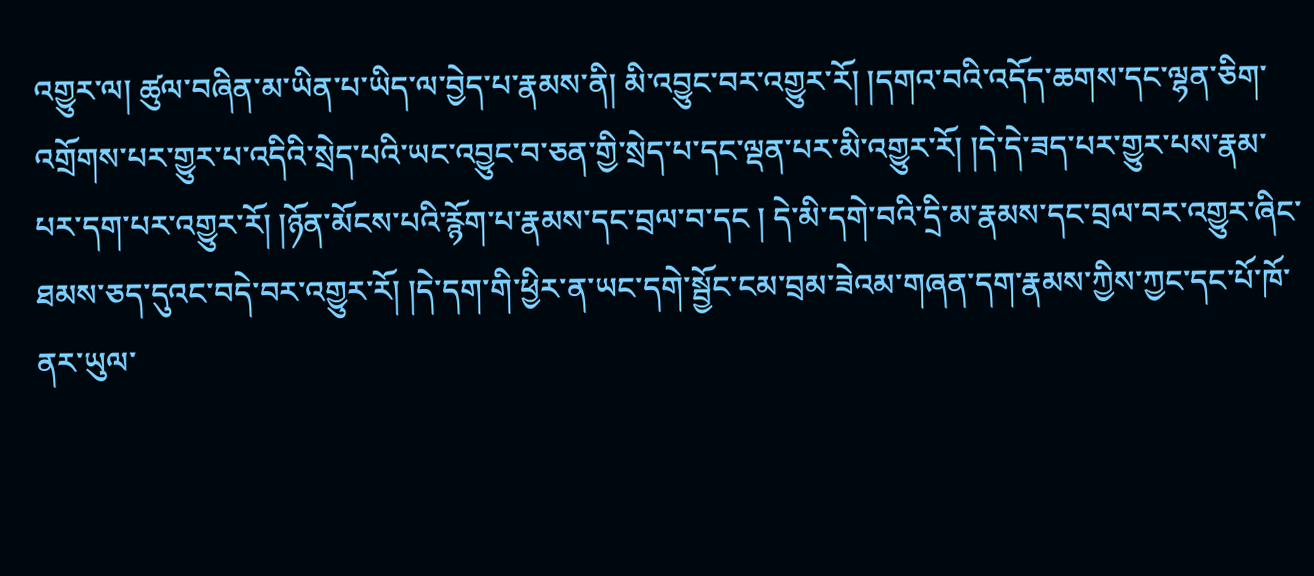འགྱུར་ལ། ཚུལ་བཞིན་མ་ཡིན་པ་ཡིད་ལ་བྱེད་པ་རྣམས་ནི། མི་འབྱུང་བར་འགྱུར་རོ། །དགའ་བའི་འདོད་ཆགས་དང་ལྷན་ཅིག་འགྲོགས་པར་གྱུར་པ་འདིའི་སྲེད་པའི་ཡང་འབྱུང་བ་ཅན་གྱི་སྲེད་པ་དང་ལྡན་པར་མི་འགྱུར་རོ། །དེ་དེ་ཟད་པར་གྱུར་པས་རྣམ་པར་དག་པར་འགྱུར་རོ། །ཉོན་མོངས་པའི་རྙོག་པ་རྣམས་དང་བྲལ་བ་དང ། དེ་མི་དགེ་བའི་དྲི་མ་རྣམས་དང་བྲལ་བར་འགྱུར་ཞིང་ཐམས་ཅད་དུའང་བདེ་བར་འགྱུར་རོ། །དེ་དག་གི་ཕྱིར་ན་ཡང་དགེ་སྦྱོང་ངམ་བྲམ་ཟེའམ་གཞན་དག་རྣམས་ཀྱིས་ཀྱང་དང་པོ་ཁོ་ནར་ཡུལ་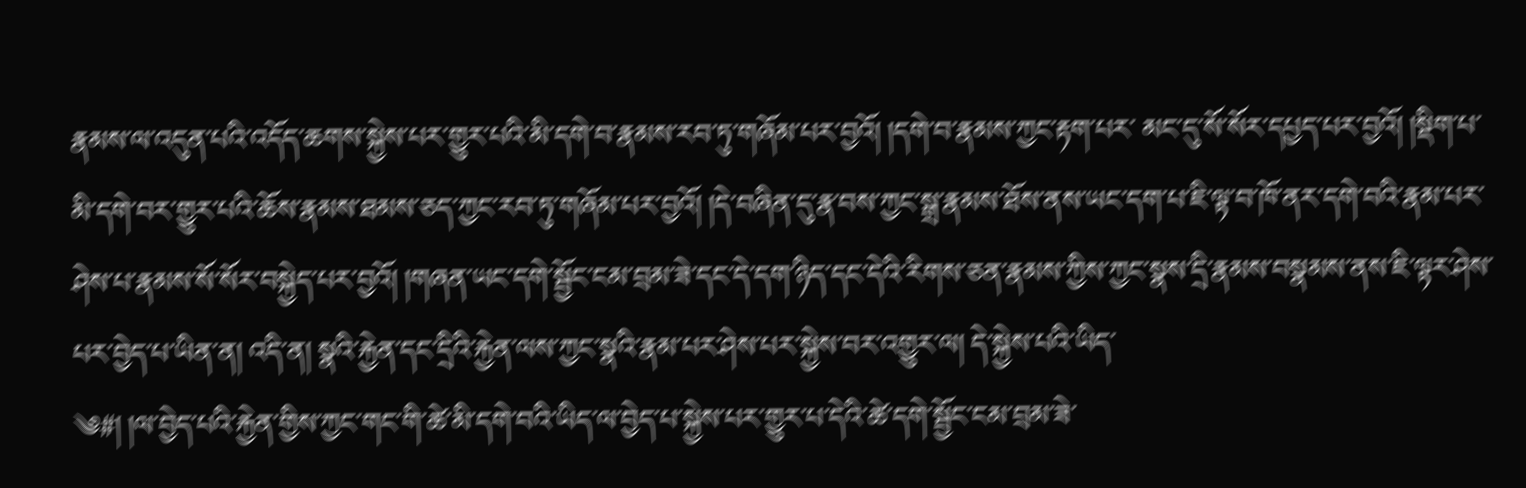རྣམས་ལ་འདུན་པའི་འདོད་ཆགས་སྐྱེས་པར་གྱུར་པའི་མི་དགེ་བ་རྣམས་རབ་ཏུ་གཞོམ་པར་བྱའོ། །དགེ་བ་རྣམས་ཀྱང་རྟག་པར་ མང་དུ་སོ་སོར་དཔྱད་པར་བྱའོ། །སྡིག་པ་མི་དགེ་བར་གྱུར་པའི་ཆོས་རྣམས་ཐམས་ཅད་ཀྱང་རབ་ཏུ་གཞོམ་པར་བྱའོ། །དེ་བཞིན་དུ་རྣ་བས་ཀྱང་སྒྲ་རྣམས་ཐོས་ནས་ཡང་དག་པ་ཇི་ལྟ་བ་ཁོ་ནར་དགེ་བའི་རྣམ་པར་ཤེས་པ་རྣམས་སོ་སོར་བསྐྱེད་པར་བྱའོ། །གཞན་ཡང་དགེ་སྦྱོང་ངམ་བྲམ་ཟེ་དང་དེ་དག་ཉིད་དང་དེའི་རིགས་ཅན་རྣམས་ཀྱིས་ཀྱང་སྣས་དྲི་རྣམས་བསྣམས་ནས་ཇི་ལྟར་ཤེས་པར་བྱེད་པ་ཡིན་ན། འདི་ན། སྣའི་རྐྱེན་དང་དྲིའི་རྐྱེན་ལས་ཀྱང་སྣའི་རྣམ་པར་ཤེས་པར་སྐྱེས་བར་འགྱུར་ལ། དེ་སྐྱེས་པའི་ཡིད་
༄#། །ལ་བྱེད་པའི་རྐྱེན་གྱིས་ཀྱང་གང་གི་ཚེ་མི་དགེ་བའི་ཡིད་ལ་བྱེད་པ་སྐྱེས་པར་གྱུར་པ་དེའི་ཚེ་དགེ་སྦྱོང་ངམ་བྲམ་ཟེ་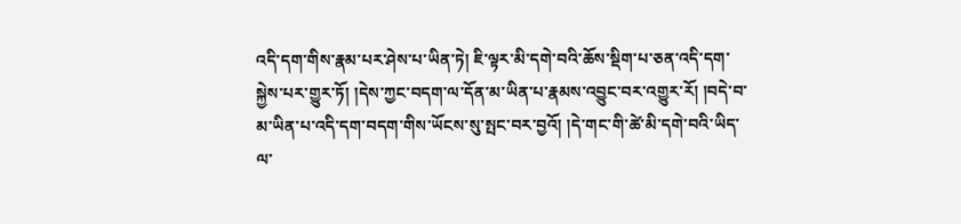འདི་དག་གིས་རྣམ་པར་ཤེས་པ་ཡིན་ཏེ། ཇི་ལྟར་མི་དགེ་བའི་ཆོས་སྡིག་པ་ཅན་འདི་དག་སྐྱེས་པར་གྱུར་ཏོ། །དེས་ཀྱང་བདག་ལ་དོན་མ་ཡིན་པ་རྣམས་འབྱུང་བར་འགྱུར་རོ། །བདེ་བ་མ་ཡིན་པ་འདི་དག་བདག་གིས་ཡོངས་སུ་སྤང་བར་བྱའོ། །དེ་གང་གི་ཚེ་མི་དགེ་བའི་ཡིད་ལ་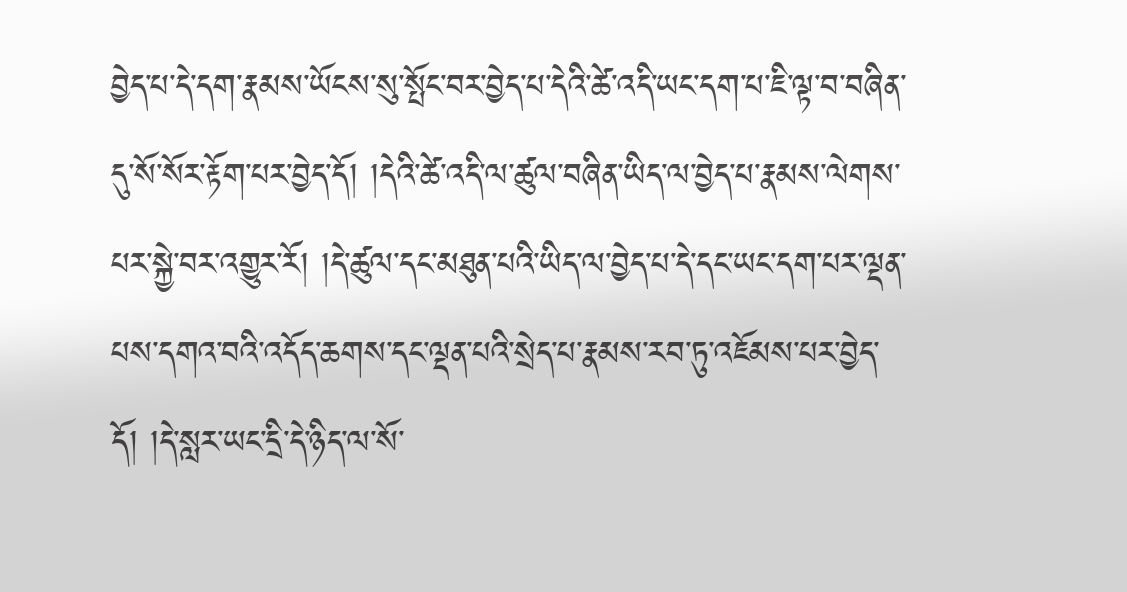བྱེད་པ་དེ་དག་རྣམས་ཡོངས་སུ་སྤོང་བར་བྱེད་པ་དེའི་ཚེ་འདི་ཡང་དག་པ་ཇི་ལྟ་བ་བཞིན་དུ་སོ་སོར་རྟོག་པར་བྱེད་དོ། །དེའི་ཚེ་འདི་ལ་ཚུལ་བཞིན་ཡིད་ལ་བྱེད་པ་རྣམས་ལེགས་པར་སྐྱེ་བར་འགྱུར་རོ། །དེ་ཚུལ་དང་མཐུན་པའི་ཡིད་ལ་བྱེད་པ་དེ་དང་ཡང་དག་པར་ལྡན་པས་དགའ་བའི་འདོད་ཆགས་དང་ལྡན་པའི་སྲེད་པ་རྣམས་རབ་ཏུ་འཇོམས་པར་བྱེད་དོ། །དེ་སླར་ཡང་དྲི་དེ་ཉིད་ལ་སོ་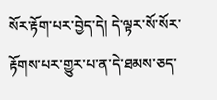སོར་རྟོག་པར་བྱེད་དེ། དེ་ལྟར་སོ་སོར་རྟོགས་པར་གྱུར་པ་ན་དེ་ཐམས་ཅད་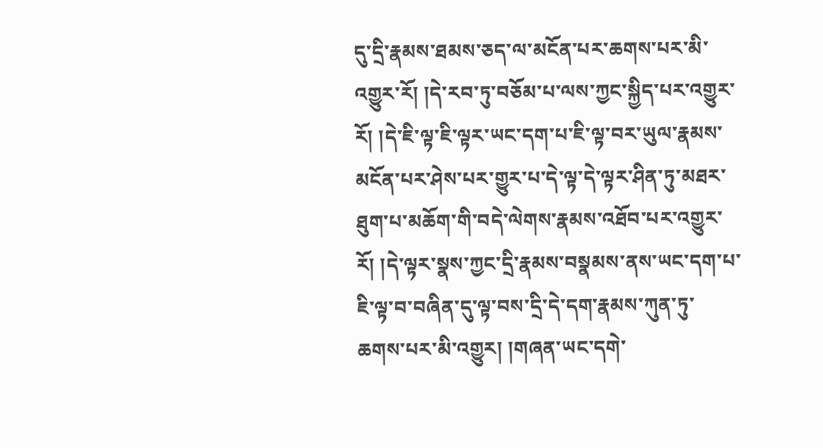དུ་དྲི་རྣམས་ཐམས་ཅད་ལ་མངོན་པར་ཆགས་པར་མི་འགྱུར་རོ། །དེ་རབ་ཏུ་བཅོམ་པ་ལས་ཀྱང་སྐྱིད་པར་འགྱུར་རོ། །དེ་ཇི་ལྟ་ཇི་ལྟར་ཡང་དག་པ་ཇི་ལྟ་བར་ཡུལ་རྣམས་མངོན་པར་ཤེས་པར་གྱུར་པ་དེ་ལྟ་དེ་ལྟར་ཤིན་ཏུ་མཐར་ཐུག་པ་མཆོག་གི་བདེ་ལེགས་རྣམས་འཐོབ་པར་འགྱུར་རོ། །དེ་ལྟར་སྣས་ཀྱང་དྲི་རྣམས་བསྣམས་ནས་ཡང་དག་པ་ཇི་ལྟ་བ་བཞིན་དུ་ལྟ་བས་དྲི་དེ་དག་རྣམས་ཀུན་ཏུ་
ཆགས་པར་མི་འགྱུར། །གཞན་ཡང་དགེ་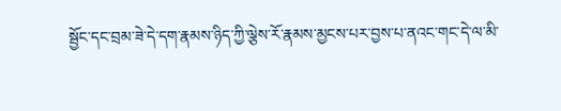སྦྱོང་དང་བྲམ་ཟེ་དེ་དག་རྣམས་ཉིད་ཀྱི་ལྕེས་རོ་རྣམས་མྱངས་པར་བྱས་པ་ནའང་གང་དེ་ལ་མི་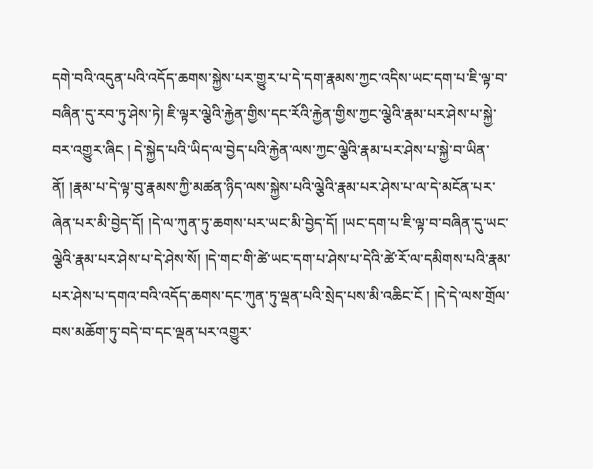དགེ་བའི་འདུན་པའི་འདོད་ཆགས་སྐྱེས་པར་གྱུར་པ་དེ་དག་རྣམས་ཀྱང་འདིས་ཡང་དག་པ་ཇི་ལྟ་བ་བཞིན་དུ་རབ་ཏུ་ཤེས་ཏེ། ཇི་ལྟར་ལྕེའི་རྐྱེན་གྱིས་དང་རོའི་རྐྱེན་གྱིས་ཀྱང་ལྕེའི་རྣམ་པར་ཤེས་པ་སྐྱེ་བར་འགྱུར་ཞིང ། དེ་སྐྱེད་པའི་ཡིད་ལ་བྱེད་པའི་རྐྱེན་ལས་ཀྱང་ལྕེའི་རྣམ་པར་ཤེས་པ་སྐྱེ་བ་ཡིན་ནོ། །རྣམ་པ་དེ་ལྟ་བུ་རྣམས་ཀྱི་མཚན་ཉིད་ལས་སྐྱེས་པའི་ལྕེའི་རྣམ་པར་ཤེས་པ་ལ་དེ་མངོན་པར་ཞེན་པར་མི་བྱེད་དོ། །དེ་ལ་ཀུན་ཏུ་ཆགས་པར་ཡང་མི་བྱེད་དོ། །ཡང་དག་པ་ཇི་ལྟ་བ་བཞིན་དུ་ཡང་ལྕེའི་རྣམ་པར་ཤེས་པ་དེ་ཤེས་སོ། །དེ་གང་གི་ཚེ་ཡང་དག་པ་ཤེས་པ་དེའི་ཚེ་རོ་ལ་དམིགས་པའི་རྣམ་པར་ཤེས་པ་དགའ་བའི་འདོད་ཆགས་དང་ཀུན་ཏུ་ལྡན་པའི་སྲེད་པས་མི་འཆིང་ངོ ། །དེ་དེ་ལས་གྲོལ་བས་མཆོག་ཏུ་བདེ་བ་དང་ལྡན་པར་འགྱུར་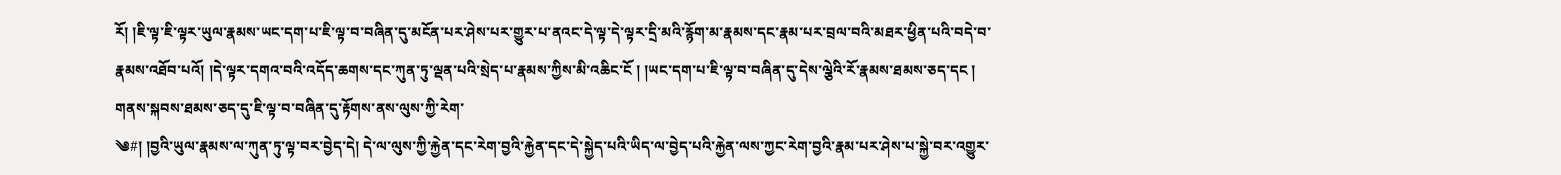རོ། །ཇི་ལྟ་ཇི་ལྟར་ཡུལ་རྣམས་ཡང་དག་པ་ཇི་ལྟ་བ་བཞིན་དུ་མངོན་པར་ཤེས་པར་གྱུར་པ་ནའང་དེ་ལྟ་དེ་ལྟར་དྲི་མའི་རྙོག་མ་རྣམས་དང་རྣམ་པར་བྲལ་བའི་མཐར་ཕྱིན་པའི་བདེ་བ་རྣམས་འཐོབ་པའོ། །དེ་ལྟར་དགའ་བའི་འདོད་ཆགས་དང་ཀུན་ཏུ་ལྡན་པའི་སྲེད་པ་རྣམས་ཀྱིས་མི་འཆིང་ངོ ། །ཡང་དག་པ་ཇི་ལྟ་བ་བཞིན་དུ་དེས་ལྕེའི་རོ་རྣམས་ཐམས་ཅད་དང ། གནས་སྐབས་ཐམས་ཅད་དུ་ཇི་ལྟ་བ་བཞིན་དུ་རྟོགས་ནས་ལུས་ཀྱི་རེག་
༄#། །བྱའི་ཡུལ་རྣམས་ལ་ཀུན་ཏུ་ལྟ་བར་བྱེད་དེ། དེ་ལ་ལུས་ཀྱི་རྐྱེན་དང་རེག་བྱའི་རྐྱེན་དང་དེ་སྐྱེད་པའི་ཡིད་ལ་བྱེད་པའི་རྐྱེན་ལས་ཀྱང་རེག་བྱའི་རྣམ་པར་ཤེས་པ་སྐྱེ་བར་འགྱུར་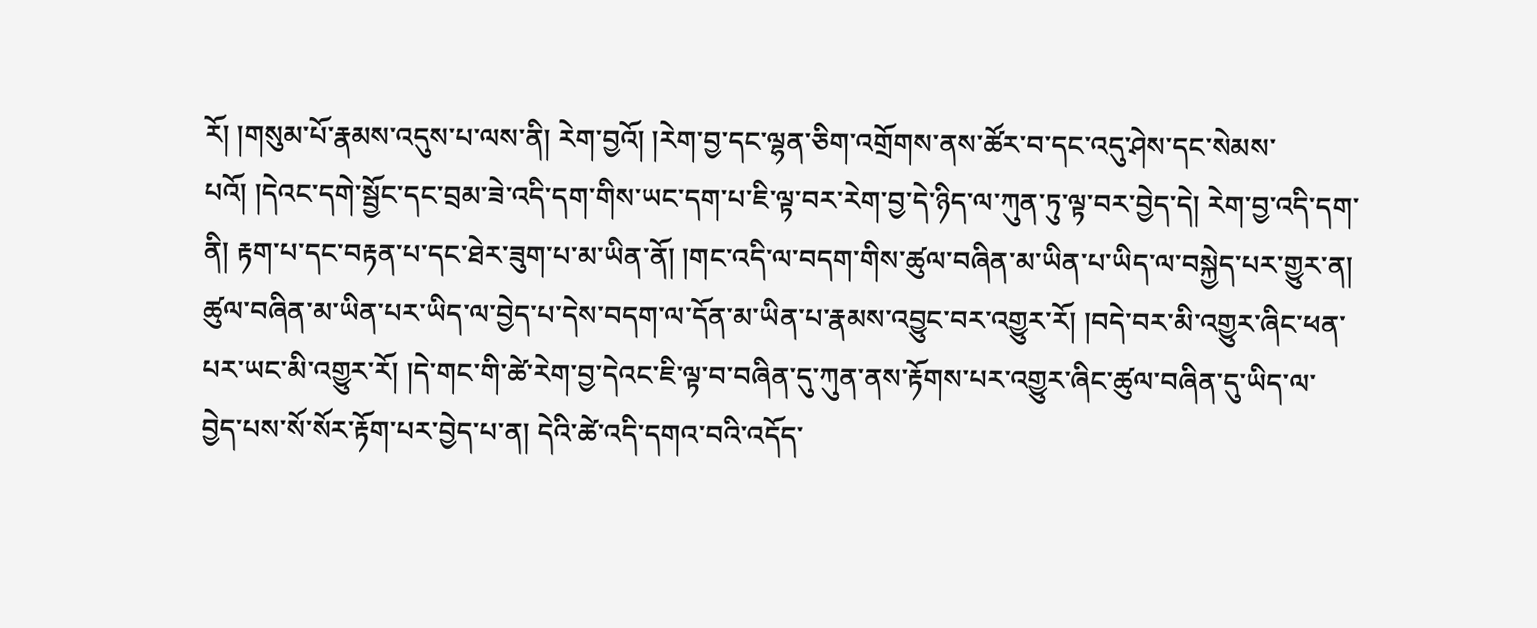རོ། །གསུམ་པོ་རྣམས་འདུས་པ་ལས་ནི། རེག་བྱའོ། །རེག་བྱ་དང་ལྷན་ཅིག་འགྲོགས་ནས་ཚོར་བ་དང་འདུ་ཤེས་དང་སེམས་པའོ། །དེའང་དགེ་སྦྱོང་དང་བྲམ་ཟེ་འདི་དག་གིས་ཡང་དག་པ་ཇི་ལྟ་བར་རེག་བྱ་དེ་ཉིད་ལ་ཀུན་ཏུ་ལྟ་བར་བྱེད་དེ། རེག་བྱ་འདི་དག་ནི། རྟག་པ་དང་བརྟན་པ་དང་ཐེར་ཟུག་པ་མ་ཡིན་ནོ། །གང་འདི་ལ་བདག་གིས་ཚུལ་བཞིན་མ་ཡིན་པ་ཡིད་ལ་བསྐྱེད་པར་གྱུར་ན། ཚུལ་བཞིན་མ་ཡིན་པར་ཡིད་ལ་བྱེད་པ་དེས་བདག་ལ་དོན་མ་ཡིན་པ་རྣམས་འབྱུང་བར་འགྱུར་རོ། །བདེ་བར་མི་འགྱུར་ཞིང་ཕན་པར་ཡང་མི་འགྱུར་རོ། །དེ་གང་གི་ཚེ་རེག་བྱ་དེའང་ཇི་ལྟ་བ་བཞིན་དུ་ཀུན་ནས་རྟོགས་པར་འགྱུར་ཞིང་ཚུལ་བཞིན་དུ་ཡིད་ལ་བྱེད་པས་སོ་སོར་རྟོག་པར་བྱེད་པ་ན། དེའི་ཚེ་འདི་དགའ་བའི་འདོད་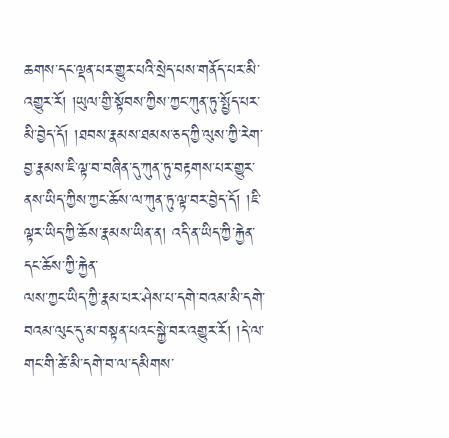ཆགས་དང་ལྡན་པར་གྱུར་པའི་སྲེད་པས་གནོད་པར་མི་འགྱུར་རོ། །ཡུལ་གྱི་སྟོབས་ཀྱིས་ཀྱང་ཀུན་ཏུ་སྤྱོད་པར་མི་བྱེད་དོ། །ཐབས་རྣམས་ཐམས་ཅད་ཀྱི་ལུས་ཀྱི་རེག་བྱ་རྣམས་ཇི་ལྟ་བ་བཞིན་དུ་ཀུན་ཏུ་བརྟགས་པར་གྱུར་ནས་ཡིད་ཀྱིས་ཀྱང་ཆོས་ལ་ཀུན་ཏུ་ལྟ་བར་བྱེད་དོ། །ཇི་ལྟར་ཡིད་ཀྱི་ཆོས་རྣམས་ཡིན་ན། འདི་ན་ཡིད་ཀྱི་རྐྱེན་དང་ཆོས་ཀྱི་རྐྱེན་
ལས་ཀྱང་ཡིད་ཀྱི་རྣམ་པར་ཤེས་པ་དགེ་བའམ་མི་དགེ་བའམ་ལུང་དུ་མ་བསྟན་པའང་སྐྱེ་བར་འགྱུར་རོ། །དེ་ལ་གང་གི་ཚེ་མི་དགེ་བ་ལ་དམིགས་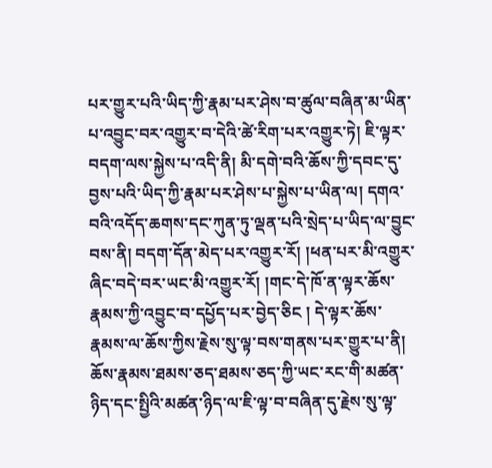པར་གྱུར་པའི་ཡིད་ཀྱི་རྣམ་པར་ཤེས་བ་ཚུལ་བཞིན་མ་ཡིན་པ་འབྱུང་བར་འགྱུར་བ་དེའི་ཚེ་རིག་པར་འགྱུར་ཏེ། ཇི་ལྟར་བདག་ལས་སྐྱེས་པ་འདི་ནི། མི་དགེ་བའི་ཆོས་ཀྱི་དབང་དུ་བྱས་པའི་ཡིད་ཀྱི་རྣམ་པར་ཤེས་པ་སྐྱེས་པ་ཡིན་ལ། དགའ་བའི་འདོད་ཆགས་དང་ཀུན་ཏུ་ལྡན་པའི་སྲེད་པ་ཡིད་ལ་བྱུང་བས་ནི། བདག་དོན་མེད་པར་འགྱུར་རོ། །ཕན་པར་མི་འགྱུར་ཞིང་བདེ་བར་ཡང་མི་འགྱུར་རོ། །གང་དེ་ཁོ་ན་ལྟར་ཆོས་རྣམས་ཀྱི་འབྱུང་བ་དཔྱོད་པར་བྱེད་ཅིང ། དེ་ལྟར་ཆོས་རྣམས་ལ་ཆོས་ཀྱིས་རྗེས་སུ་ལྟ་བས་གནས་པར་གྱུར་པ་ནི། ཆོས་རྣམས་ཐམས་ཅད་ཐམས་ཅད་ཀྱི་ཡང་རང་གི་མཚན་ཉིད་དང་སྤྱིའི་མཚན་ཉིད་ལ་ཇི་ལྟ་བ་བཞིན་དུ་རྗེས་སུ་ལྟ་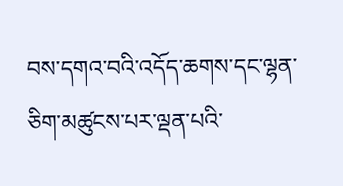བས་དགའ་བའི་འདོད་ཆགས་དང་ལྷན་ཅིག་མཚུངས་པར་ལྡན་པའི་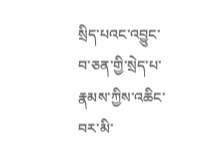སྲིད་པའང་འབྱུང་བ་ཅན་གྱི་སྲེད་པ་རྣམས་ཀྱིས་འཆིང་བར་མི་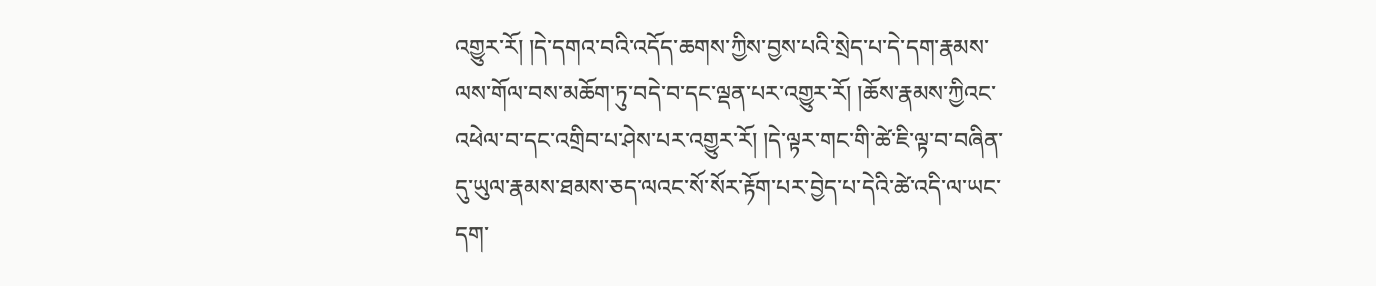འགྱུར་རོ། །དེ་དགའ་བའི་འདོད་ཆགས་ཀྱིས་བྱས་པའི་སྲེད་པ་དེ་དག་རྣམས་ལས་གོལ་བས་མཆོག་ཏུ་བདེ་བ་དང་ལྡན་པར་འགྱུར་རོ། །ཆོས་རྣམས་ཀྱིའང་འཕེལ་བ་དང་འགྲིབ་པ་ཤེས་པར་འགྱུར་རོ། །དེ་ལྟར་གང་གི་ཚེ་ཇི་ལྟ་བ་བཞིན་དུ་ཡུལ་རྣམས་ཐམས་ཅད་ལའང་སོ་སོར་རྟོག་པར་བྱེད་པ་དེའི་ཚེ་འདི་ལ་ཡང་དག་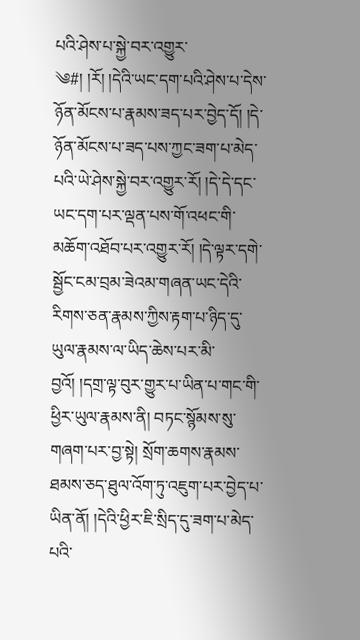པའི་ཤེས་པ་སྐྱེ་བར་འགྱུར་
༄#། །རོ། །དེའི་ཡང་དག་པའི་ཤེས་པ་དེས་ཉོན་མོངས་པ་རྣམས་ཟད་པར་བྱེད་དོ། །དེ་ཉོན་མོངས་པ་ཟད་པས་ཀྱང་ཟག་པ་མེད་པའི་ཡེ་ཤེས་སྐྱེ་བར་འགྱུར་རོ། །དེ་དེ་དང་ཡང་དག་པར་ལྡན་པས་གོ་འཕང་གི་མཆོག་འཐོབ་པར་འགྱུར་རོ། །དེ་ལྟར་དགེ་སྦྱོང་ངམ་བྲམ་ཟེའམ་གཞན་ཡང་དེའི་རིགས་ཅན་རྣམས་ཀྱིས་རྟག་པ་ཉིད་དུ་ཡུལ་རྣམས་ལ་ཡིད་ཆེས་པར་མི་བྱའོ། །དགྲ་ལྟ་བུར་གྱུར་པ་ཡིན་པ་གང་གི་ཕྱིར་ཡུལ་རྣམས་ནི། བཏང་སྙོམས་སུ་གཞག་པར་བྱ་སྟེ། སྲོག་ཆགས་རྣམས་ཐམས་ཅད་ཐུལ་འོག་ཏུ་འཇུག་པར་བྱེད་པ་ཡིན་ནོ། །དེའི་ཕྱིར་ཇི་སྲིད་དུ་ཟག་པ་མེད་པའི་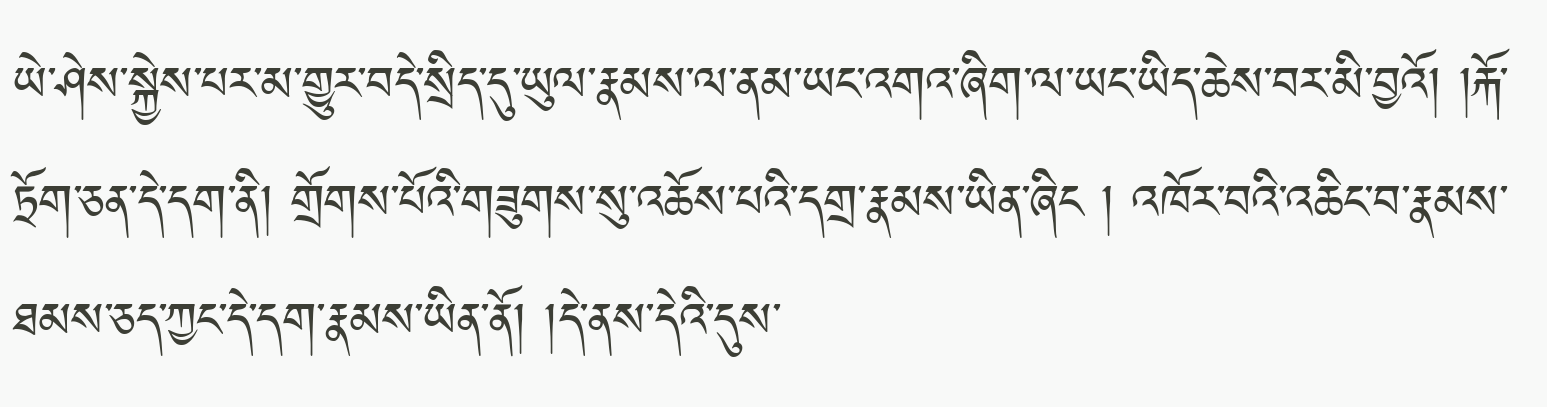ཡེ་ཤེས་སྐྱེས་པར་མ་གྱུར་བདེ་སྲིད་དུ་ཡུལ་རྣམས་ལ་ནམ་ཡང་འགའ་ཞིག་ལ་ཡང་ཡིད་ཆེས་བར་མི་བྱའོ། །རྐོ་ཏྲོག་ཅན་དེ་དག་ནི། གྲོགས་པོའི་གཟུགས་སུ་འཆོས་པའི་དགྲ་རྣམས་ཡིན་ཞིང ། འཁོར་བའི་འཆིང་བ་རྣམས་ཐམས་ཅད་ཀྱང་དེ་དག་རྣམས་ཡིན་ནོ། །དེ་ནས་དེའི་དུས་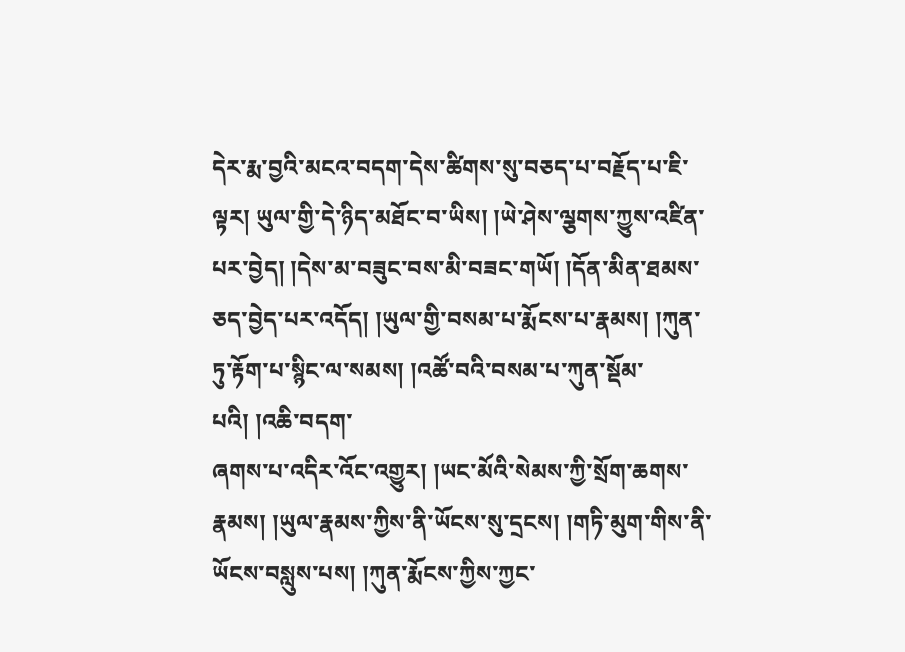དེར་རྨ་བྱའི་མངའ་བདག་དེས་ཚིགས་སུ་བཅད་པ་བརྗོད་པ་ཇི་ལྟར། ཡུལ་གྱི་དེ་ཉིད་མཐོང་བ་ཡིས། །ཡེ་ཤེས་ལྕགས་ཀྱུས་འཛིན་པར་བྱེད། །དེས་མ་བཟུང་བས་མི་བཟང་གཡོ། །དོན་མིན་ཐམས་ཅད་བྱེད་པར་འདོད། །ཡུལ་གྱི་བསམ་པ་རྨོངས་པ་རྣམས། །ཀུན་ཏུ་རྟོག་པ་སྙིང་ལ་སམས། །འཚོ་བའི་བསམ་པ་ཀུན་སྡོམ་པའི། །འཆི་བདག་
ཞགས་པ་འདིར་འོང་འགྱུར། །ཡང་མོའི་སེམས་ཀྱི་སྲོག་ཆགས་རྣམས། །ཡུལ་རྣམས་ཀྱིས་ནི་ཡོངས་སུ་དྲངས། །གཏི་མུག་གིས་ནི་ཡོངས་བསླུས་པས། །ཀུན་རྨོངས་ཀྱིས་ཀྱང་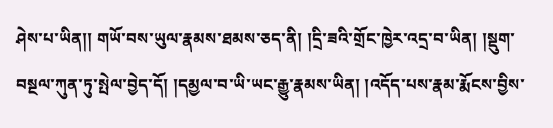ཤེས་པ་ཡིན།། གཡོ་བས་ཡུལ་རྣམས་ཐམས་ཅད་ནི། །དྲི་ཟའི་གྲོང་ཁྱེར་འདྲ་བ་ཡིན། །སྡུག་བསྔལ་ཀུན་ཏུ་སྤེལ་བྱེད་དོ། །དམྱལ་བ་ཡི་ཡང་རྒྱུ་རྣམས་ཡིན། །འདོད་པས་རྣམ་རྨོངས་བྱིས་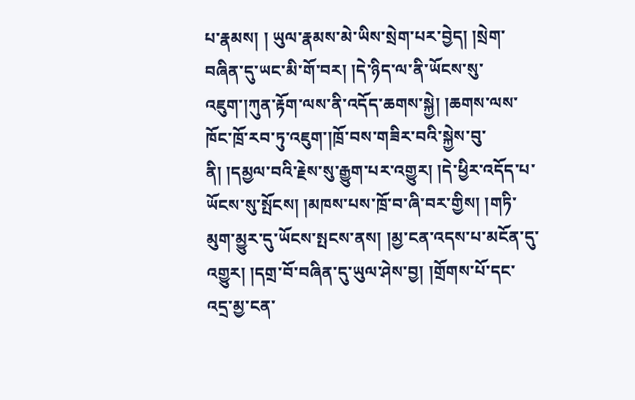པ་རྣམས། ། ཡུལ་རྣམས་མེ་ཡིས་སྲེག་པར་བྱེད། །སྲེག་བཞིན་དུ་ཡང་མི་གོ་བར། །དེ་ཉིད་ལ་ནི་ཡོངས་སུ་འཇུག་།ཀུན་རྟོག་ལས་ནི་འདོད་ཆགས་སྐྱེ། །ཆགས་ལས་ཁོང་ཁྲོ་རབ་ཏུ་འཇུག་།ཁྲོ་བས་གཟིར་བའི་སྐྱེས་བུ་ནི། །དམྱལ་བའི་རྗེས་སུ་རྒྱུག་པར་འགྱུར། །དེ་ཕྱིར་འདོད་པ་ཡོངས་སུ་སྤོངས། །མཁས་པས་ཁྲོ་བ་ཞི་བར་གྱིས། །གཏི་མུག་མྱུར་དུ་ཡོངས་སྤངས་ནས། །མྱ་ངན་འདས་པ་མངོན་དུ་འགྱུར། །དགྲ་བོ་བཞིན་དུ་ཡུལ་ཤེས་བྱ། །གྲོགས་པོ་དང་འདྲ་མྱ་ངན་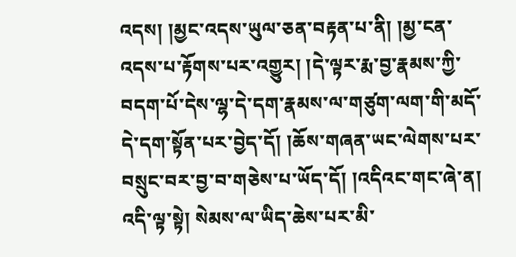འདས། །མྱང་འདས་ཡུལ་ཅན་བརྟན་པ་ནི། །མྱ་ངན་འདས་པ་རྟོགས་པར་འགྱུར། །དེ་ལྟར་རྨ་བྱ་རྣམས་ཀྱི་བདག་པོ་དེས་ལྷ་དེ་དག་རྣམས་ལ་གཙུག་ལག་གི་མདོ་དེ་དག་སྟོན་པར་བྱེད་དོ། །ཆོས་གཞན་ཡང་ལེགས་པར་བསྲུང་བར་བྱ་བ་གཅེས་པ་ཡོད་དོ། །འདིའང་གང་ཞེ་ན། འདི་ལྟ་སྟེ། སེམས་ལ་ཡིད་ཆེས་པར་མི་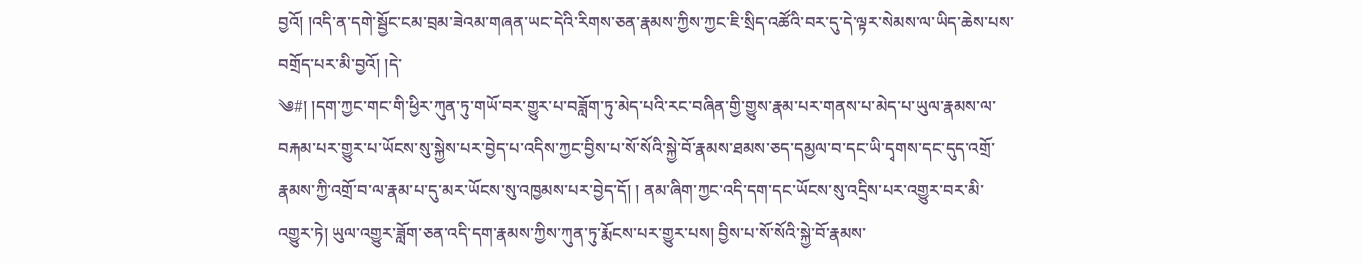བྱའོ། །འདི་ན་དགེ་སྦྱོང་ངམ་བྲམ་ཟེའམ་གཞན་ཡང་དེའི་རིགས་ཅན་རྣམས་ཀྱིས་ཀྱང་ཇི་སྲིད་འཚོའི་བར་དུ་དེ་ལྟར་སེམས་ལ་ཡིད་ཆེས་པས་བགྲོད་པར་མི་བྱའོ། །དེ་
༄#། །དག་ཀྱང་གང་གི་ཕྱིར་ཀུན་ཏུ་གཡོ་བར་གྱུར་པ་བཟློག་ཏུ་མེད་པའི་རང་བཞིན་གྱི་གྱུས་རྣམ་པར་གནས་པ་མེད་པ་ཡུལ་རྣམས་ལ་བརྐམ་པར་གྱུར་པ་ཡོངས་སུ་སྐྱེས་པར་བྱེད་པ་འདིས་ཀྱང་བྱིས་པ་སོ་སོའི་སྐྱེ་བོ་རྣམས་ཐམས་ཅད་དམྱལ་བ་དང་ཡི་དྭགས་དང་དུད་འགྲོ་རྣམས་ཀྱི་འགྲོ་བ་ལ་རྣམ་པ་དུ་མར་ཡོངས་སུ་འཁྱམས་པར་བྱེད་དོ། ། ནམ་ཞིག་ཀྱང་འདི་དག་དང་ཡོངས་སུ་འདྲིས་པར་འགྱུར་བར་མི་འགྱུར་ཏེ། ཡུལ་འགྱུར་ཟློག་ཅན་འདི་དག་རྣམས་ཀྱིས་ཀུན་ཏུ་རྨོངས་པར་གྱུར་པས། བྱིས་པ་སོ་སོའི་སྐྱེ་བོ་རྣམས་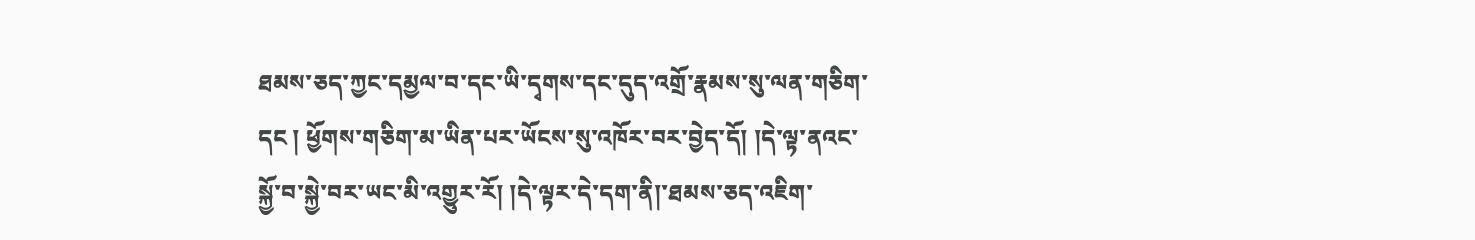ཐམས་ཅད་ཀྱང་དམྱལ་བ་དང་ཡི་དྭགས་དང་དུད་འགྲོ་རྣམས་སུ་ལན་གཅིག་དང ། ཕྱོགས་གཅིག་མ་ཡིན་པར་ཡོངས་སུ་འཁོར་བར་བྱེད་དོ། །དེ་ལྟ་ནའང་སྐྱོ་བ་སྐྱེ་བར་ཡང་མི་འགྱུར་རོ། །དེ་ལྟར་དེ་དག་ནི།་ཐམས་ཅད་འཇིག་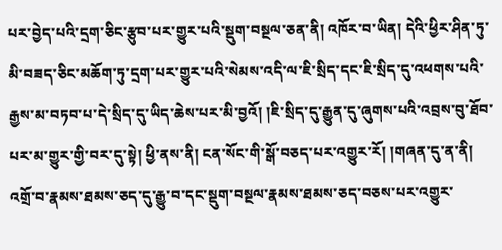པར་བྱེད་པའི་དྲག་ཅིང་རྩུབ་པར་གྱུར་པའི་སྡུག་བསྔལ་ཅན་ནི། འཁོར་བ་ཡིན། དེའི་ཕྱིར་ཤིན་ཏུ་མི་བཟད་ཅིང་མཆོག་ཏུ་དྲག་པར་གྱུར་པའི་སེམས་འདི་ལ་ཇི་སྲིད་དང་ཇི་སྲིད་དུ་འཕགས་པའི་རྒྱས་མ་བཏབ་པ་དེ་སྲིད་དུ་ཡིད་ཆེས་པར་མི་བྱའོ། །ཇི་སྲིད་དུ་རྒྱུན་དུ་ཞུགས་པའི་འབྲས་བུ་ཐོབ་པར་མ་གྱུར་གྱི་བར་དུ་སྟེ། ཕྱི་ནས་ནི། ངན་སོང་གི་སྒོ་བཅད་པར་འགྱུར་རོ། །གཞན་དུ་ན་ནི། འགྲོ་བ་རྣམས་ཐམས་ཅད་དུ་རྒྱུ་བ་དང་སྡུག་བསྔལ་རྣམས་ཐམས་ཅད་བཅས་པར་འགྱུར་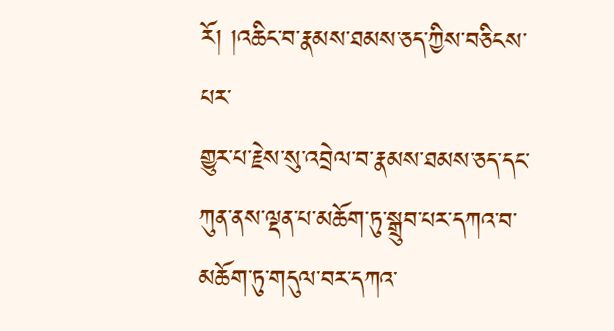རོ། །འཆིང་བ་རྣམས་ཐམས་ཅད་ཀྱིས་བཅིངས་པར་
གྱུར་པ་རྗེས་སུ་འབྲེལ་བ་རྣམས་ཐམས་ཅད་དང་ཀུན་ནས་ལྡན་པ་མཆོག་ཏུ་སྒྲུབ་པར་དཀའ་བ་མཆོག་ཏུ་གདུལ་བར་དཀའ་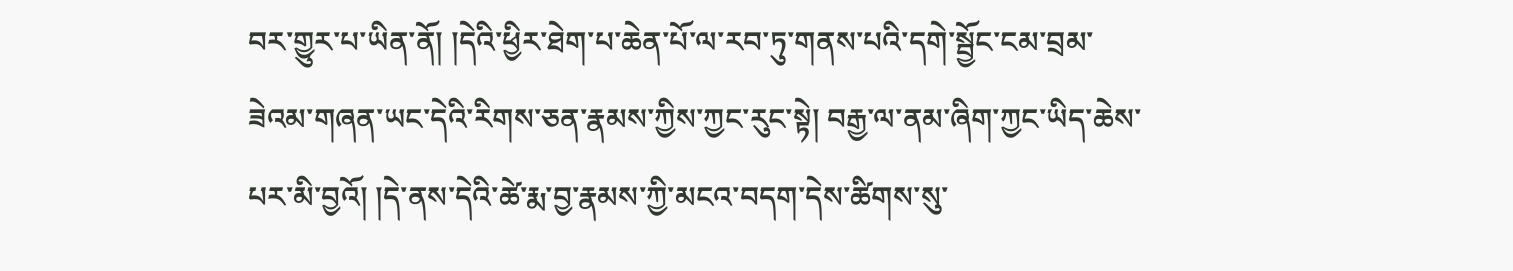བར་གྱུར་པ་ཡིན་ནོ། །དེའི་ཕྱིར་ཐེག་པ་ཆེན་པོ་ལ་རབ་ཏུ་གནས་པའི་དགེ་སྦྱོང་ངམ་བྲམ་ཟེའམ་གཞན་ཡང་དེའི་རིགས་ཅན་རྣམས་ཀྱིས་ཀྱང་རུང་སྟེ། བརྒྱ་ལ་ནམ་ཞིག་ཀྱང་ཡིད་ཆེས་པར་མི་བྱའོ། །དེ་ནས་དེའི་ཚེ་རྨ་བྱ་རྣམས་ཀྱི་མངའ་བདག་དེས་ཚིགས་སུ་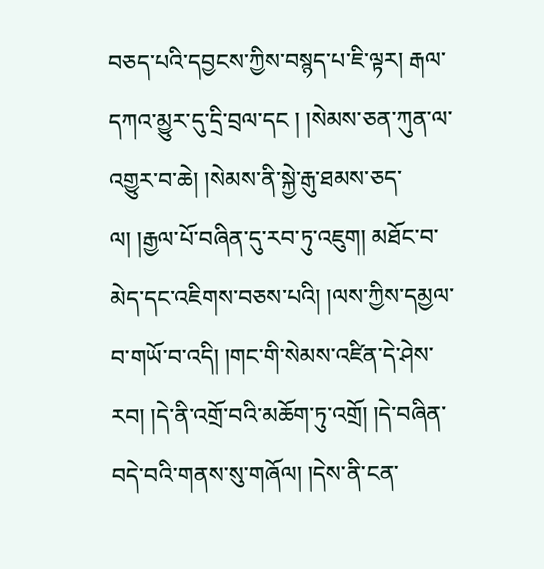བཅད་པའི་དབྱངས་ཀྱིས་བསྙད་པ་ཇི་ལྟར། རྒལ་དཀའ་མྱུར་དུ་དྲི་བྲལ་དང ། །སེམས་ཅན་ཀུན་ལ་འགྱུར་བ་ཆེ། །སེམས་ནི་སྐྱེ་རྒུ་ཐམས་ཅད་ལ། །རྒྱལ་པོ་བཞིན་དུ་རབ་ཏུ་འཇུག། མཐོང་བ་མེད་དང་འཇིགས་བཅས་པའི། །ལས་ཀྱིས་དམྱལ་བ་གཡོ་བ་འདི། །གང་གི་སེམས་འཛིན་དེ་ཤེས་རབ། །དེ་ནི་འགྲོ་བའི་མཆོག་ཏུ་འགྲོ། །དེ་བཞིན་བདེ་བའི་གནས་སུ་གཞོལ། །དེས་ནི་ངན་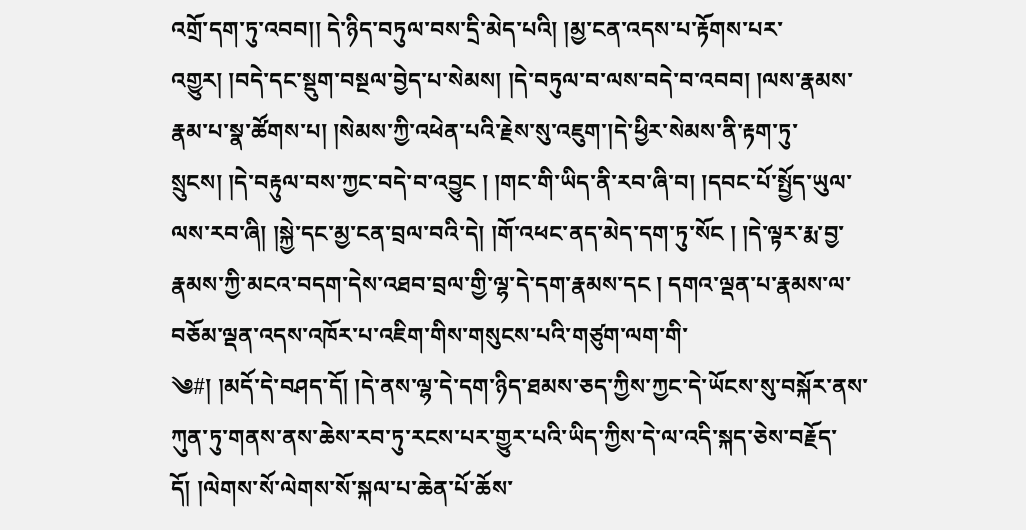འགྲོ་དག་ཏུ་འབབ།། དེ་ཉིད་བཏུལ་བས་དྲི་མེད་པའི། །མྱ་ངན་འདས་པ་རྟོགས་པར་འགྱུར། །བདེ་དང་སྡུག་བསྔལ་བྱེད་པ་སེམས། །དེ་བཏུལ་བ་ལས་བདེ་བ་འབབ། །ལས་རྣམས་རྣམ་པ་སྣ་ཚོགས་པ། །སེམས་ཀྱི་འཕེན་པའི་རྗེས་སུ་འཇུག་།དེ་ཕྱིར་སེམས་ནི་རྟག་ཏུ་སྲུངས། །དེ་བརྟུལ་བས་ཀྱང་བདེ་བ་འབྱུང ། །གང་གི་ཡིད་ནི་རབ་ཞི་བ། །དབང་པོ་སྤྱོད་ཡུལ་ལས་རབ་ཞི། །སྐྱེ་དང་མྱ་ངན་བྲལ་བའི་དེ། །གོ་འཕང་ནད་མེད་དག་ཏུ་སོང ། །དེ་ལྟར་རྨ་བྱ་རྣམས་ཀྱི་མངའ་བདག་དེས་འཐབ་བྲལ་གྱི་ལྷ་དེ་དག་རྣམས་དང ། དགའ་ལྡན་པ་རྣམས་ལ་བཅོམ་ལྡན་འདས་འཁོར་པ་འཇིག་གིས་གསུངས་པའི་གཙུག་ལག་གི་
༄#། །མདོ་དེ་བཤད་དོ། །དེ་ནས་ལྷ་དེ་དག་ཉིད་ཐམས་ཅད་ཀྱིས་ཀྱང་དེ་ཡོངས་སུ་བསྐོར་ནས་ཀུན་ཏུ་གནས་ནས་ཆེས་རབ་ཏུ་རངས་པར་གྱུར་པའི་ཡིད་ཀྱིས་དེ་ལ་འདི་སྐད་ཅེས་བརྗོད་དོ། །ལེགས་སོ་ལེགས་སོ་སྐལ་པ་ཆེན་པོ་ཆོས་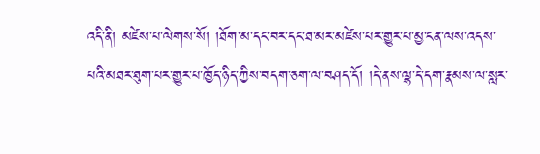འདི་ནི། མཛེས་པ་ལེགས་སོ། །ཐོག་མ་དང་བར་དང་ཐ་མར་མཛེས་པར་གྱུར་པ་མྱ་ངན་ལས་འདས་པའི་མཐར་ཐུག་པར་གྱུར་པ་ཁྱོད་ཉིད་ཀྱིས་བདག་ཅག་ལ་བཤད་དོ། །དེ་ནས་ལྷ་དེ་དག་རྣམས་ལ་སླར་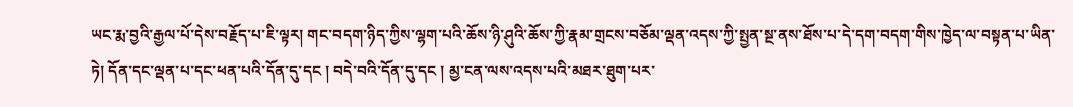ཡང་རྨ་བྱའི་རྒྱལ་པོ་དེས་བརྗོད་པ་ཇི་ལྟར། གང་བདག་ཉིད་ཀྱིས་ལྷག་པའི་ཆོས་ཉི་ཤུའི་ཆོས་ཀྱི་རྣམ་གྲངས་བཅོམ་ལྡན་འདས་ཀྱི་སྤྱན་སྔ་ནས་ཐོས་པ་དེ་དག་བདག་གིས་ཁྱེད་ལ་བསྟན་པ་ཡིན་ཏེ། དོན་དང་ལྡན་པ་དང་ཕན་པའི་དོན་དུ་དང ། བདེ་བའི་དོན་དུ་དང ། མྱ་ངན་ལས་འདས་པའི་མཐར་ཐུག་པར་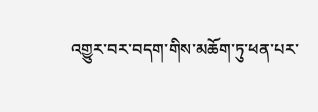འགྱུར་བར་བདག་གིས་མཆོག་ཏུ་ཕན་པར་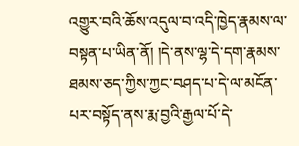འགྱུར་བའི་ཆོས་འདུལ་བ་འདི་ཁྱེད་རྣམས་ལ་བསྟན་པ་ཡིན་ནོ། །དེ་ནས་ལྷ་དེ་དག་རྣམས་ཐམས་ཅད་ཀྱིས་ཀྱང་བཤད་པ་དེ་ལ་མངོན་པར་བསྟོད་ནས་རྨ་བྱའི་རྒྱལ་པོ་དེ་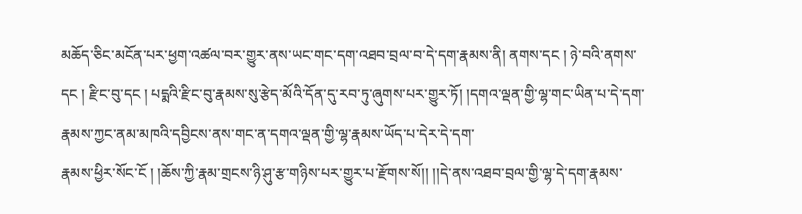མཆོད་ཅིང་མངོན་པར་ཕྱག་འཚལ་བར་གྱུར་ནས་ཡང་གང་དག་འཐབ་བྲལ་བ་དེ་དག་རྣམས་ནི། ནགས་དང ། ཉེ་བའི་ནགས་དང ། རྫིང་བུ་དང ། པདྨའི་རྫིང་བུ་རྣམས་སུ་རྩེད་མོའི་དོན་དུ་རབ་ཏུ་ཞུགས་པར་གྱུར་ཏོ། །དགའ་ལྡན་གྱི་ལྷ་གང་ཡིན་པ་དེ་དག་རྣམས་ཀྱང་ནམ་མཁའི་དབྱིངས་ནས་གང་ན་དགའ་ལྡན་གྱི་ལྷ་རྣམས་ཡོད་པ་དེར་དེ་དག་
རྣམས་ཕྱིར་སོང་ངོ ། །ཆོས་ཀྱི་རྣམ་གྲངས་ཉི་ཤུ་རྩ་གཉིས་པར་གྱུར་པ་རྫོགས་སོ།། །།དེ་ནས་འཐབ་བྲལ་གྱི་ལྷ་དེ་དག་རྣམས་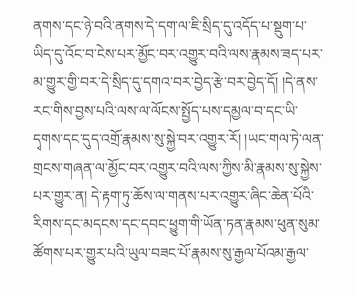ནགས་དང་ཉེ་བའི་ནགས་དེ་དག་ལ་ཇི་སྲིད་དུ་འདོད་པ་སྡུག་པ་ཡིད་དུ་འོང་བ་ངེས་པར་མྱོང་བར་འགྱུར་བའི་ལས་རྣམས་ཟད་པར་མ་གྱུར་གྱི་བར་དེ་སྲིད་དུ་དགའ་བར་བྱེད་རྩེ་བར་བྱེད་དོ། །དེ་ནས་རང་གིས་བྱས་པའི་ལས་ལ་ལོངས་སྤྱོད་པས་དམྱལ་བ་དང་ཡི་དྭགས་དང་དུད་འགྲོ་རྣམས་སུ་སྐྱེ་བར་འགྱུར་རོ། །ཡང་གལ་ཏེ་ལན་གྲངས་གཞན་ལ་མྱོང་བར་འགྱུར་བའི་ལས་ཀྱིས་མི་རྣམས་སུ་སྐྱེས་པར་གྱུར་ན། དེ་རྟག་ཏུ་ཆོས་ལ་གནས་པར་འགྱུར་ཞིང་ཆེན་པོའི་རིགས་དང་མདངས་དང་དབང་ཕྱུག་གི་ཡོན་ཏན་རྣམས་ཕུན་སུམ་ཚོགས་པར་གྱུར་པའི་ཡུལ་བཟང་པོ་རྣམས་སུ་རྒྱལ་པོའམ་རྒྱལ་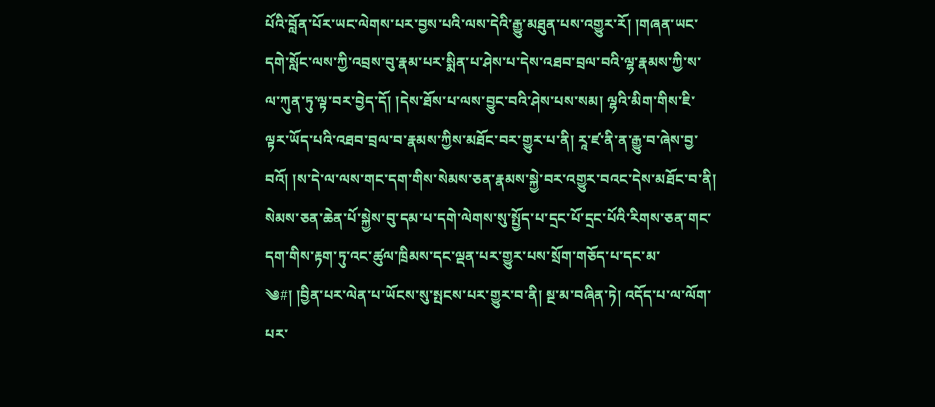པོའི་བློན་པོར་ཡང་ལེགས་པར་བྱས་པའི་ལས་དེའི་རྒྱུ་མཐུན་པས་འགྱུར་རོ། །གཞན་ཡང་དགེ་སློང་ལས་ཀྱི་འབྲས་བུ་རྣམ་པར་སྨིན་པ་ཤེས་པ་དེས་འཐབ་བྲལ་བའི་ལྷ་རྣམས་ཀྱི་ས་ལ་ཀུན་ཏུ་ལྟ་བར་བྱེད་དོ། །དེས་ཐོས་པ་ལས་བྱུང་བའི་ཤེས་པས་སམ། ལྷའི་མིག་གིས་ཇི་ལྟར་ཡོད་པའི་འཐབ་བྲལ་བ་རྣམས་ཀྱིས་མཐོང་བར་གྱུར་པ་ནི། རཱ་ཛ་ནི་ན་རྒྱུ་བ་ཞེས་བྱ་བའོ། །ས་དེ་ལ་ལས་གང་དག་གིས་སེམས་ཅན་རྣམས་སྐྱེ་བར་འགྱུར་བའང་དེས་མཐོང་བ་ནི། སེམས་ཅན་ཆེན་པོ་སྐྱེས་བུ་དམ་པ་དགེ་ལེགས་སུ་སྤྱོད་པ་དྲང་པོ་དྲང་པོའི་རིགས་ཅན་གང་དག་གིས་རྟག་ཏུ་འང་ཚུལ་ཁྲིམས་དང་ལྡན་པར་གྱུར་པས་སྲོག་གཅོད་པ་དང་མ་
༄#། །བྱིན་པར་ལེན་པ་ཡོངས་སུ་སྤངས་པར་གྱུར་བ་ནི། སྔ་མ་བཞིན་ཏེ། འདོད་པ་ལ་ལོག་པར་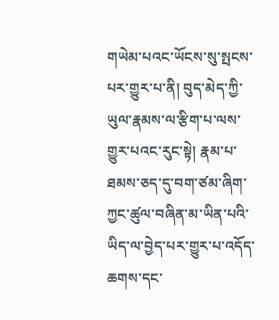གཡེམ་པའང་ཡོངས་སུ་སྤངས་པར་གྱུར་པ་ནི། བུད་མེད་ཀྱི་ཡུལ་རྣམས་ལ་རྩིག་པ་ལས་གྱུར་པའང་རུང་སྟེ། རྣམ་པ་ཐམས་ཅད་དུ་བག་ཙམ་ཞིག་ཀྱང་ཚུལ་བཞིན་མ་ཡིན་པའི་ཡིད་ལ་བྱེད་པར་གྱུར་པ་འདོད་ཆགས་དང་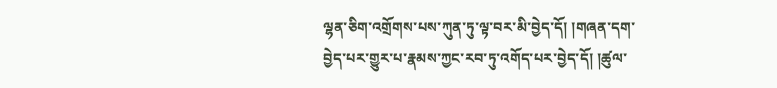ལྷན་ཅིག་འགྲོགས་པས་ཀུན་ཏུ་ལྟ་བར་མི་བྱེད་དོ། །གཞན་དག་བྱེད་པར་གྱུར་པ་རྣམས་ཀྱང་རབ་ཏུ་འགོད་པར་བྱེད་དོ། །ཚུལ་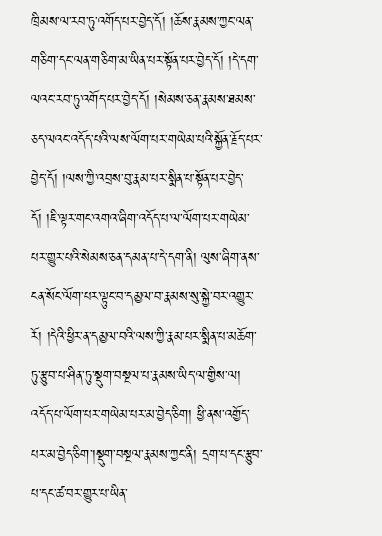ཁྲིམས་ལ་རབ་ཏུ་འགོད་པར་བྱེད་དོ། །ཆོས་རྣམས་ཀྱང་ལན་གཅིག་དང་ལན་གཅིག་མ་ཡིན་པར་སྟོན་པར་བྱེད་དོ། །དེ་དག་ལའང་རབ་ཏུ་འགོད་པར་བྱེད་དོ། །སེམས་ཅན་རྣམས་ཐམས་ཅད་ལའང་འདོད་པའི་ལས་ལོག་པར་གཡེམ་པའི་སྐྱོན་རྗོད་པར་བྱེད་དོ། །ལས་ཀྱི་འབྲས་བུ་རྣམ་པར་སྨིན་པ་སྟོན་པར་བྱེད་དོ། །ཇི་ལྟར་གང་འགའ་ཞིག་འདོད་པ་ལ་ལོག་པར་གཡེམ་པར་གྱུར་པའི་སེམས་ཅན་དམན་པ་དེ་དག་ནི། ལུས་ཞིག་ནས་ངན་སོང་ལོག་པར་ལྟུང་བ་དམྱལ་བ་རྣམས་སུ་སྐྱེ་བར་འགྱུར་རོ། །དེའི་ཕྱིར་ན་དམྱལ་བའི་ལས་ཀྱི་རྣམ་པར་སྨིན་པ་མཆོག་ཏུ་རྩུབ་པ་ཤིན་ཏུ་སྡུག་བསྔལ་པ་རྣམས་ཡིད་ལ་གྱིས་ལ། འདོད་པ་ལོག་པར་གཡེམ་པར་མ་བྱེད་ཅིག། ཕྱི་ནས་འགྱོད་པར་མ་བྱེད་ཅིག་།སྡུག་བསྔལ་རྣམས་ཀྱང་ནི། དྲག་པ་དང་རྩུབ་པ་དང་ཚ་བར་གྱུར་པ་ཡིན་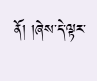ནོ། །ཞེས་དེ་ལྟར་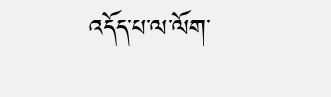འདོད་པ་ལ་ལོག་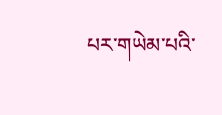པར་གཡེམ་པའི་